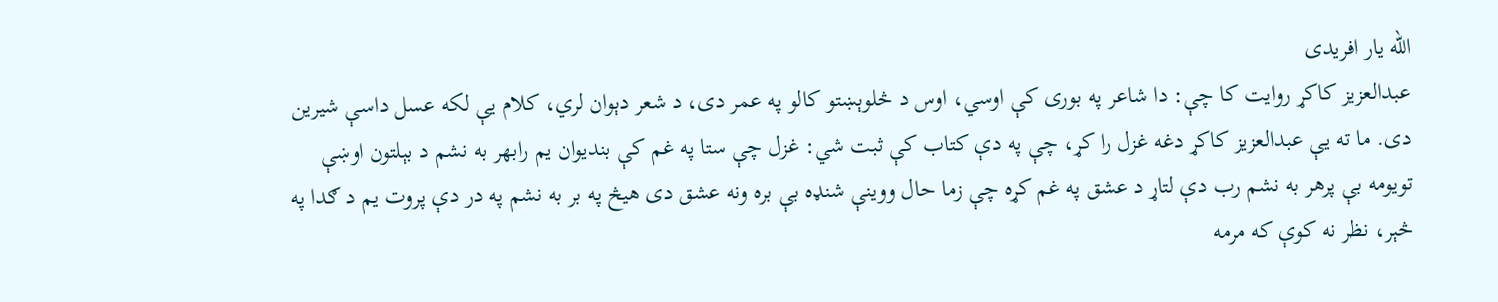الله یار افریدی
عبدالعزیز کاکړ روایت کا چې: دا شاعر په بوری کې اوسي، اوس د څلوېښتو کالو په عمر دی، د شعر دېوان لري، کلام یې لکه عسل داسې شیرین دی. ما ته یې عبدالعزیز کاکړ دغه غزل را کړ، چې په دې کتاب کې ثبت شي: غزل چې ستا په غم کې بندیوان یم رابهر به نشم د بېلتون اوښې تویومه بې پرهر به نشم رب دې لتاړ د عشق په غم کړه چې زما حال ووینې شنډه بې بره ونه عشق دی هیڅ په بر به نشم په در دې پروت یم د ګدا په څېر، نظر نه کوې که مرمه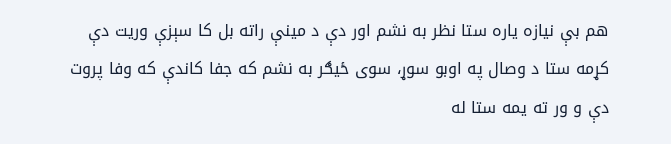هم بې نیازه یاره ستا نظر به نشم اور دې د مینې راته بل کا سېزې وریت دې کړمه ستا د وصال په اوبو سوړ، سوی ځیګر به نشم که جفا کاندې که وفا پروت دې و ور ته یمه ستا له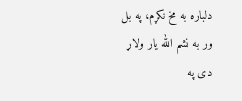دلباره به مخ نکړم، په بل ور به نشم الله یار ولاړ دی په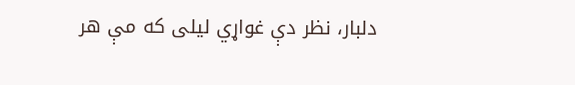دلبار، نظر دې غواړي لیلی که مې هر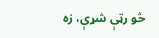څو رټې شړې، زه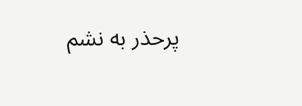پرحذر به نشم